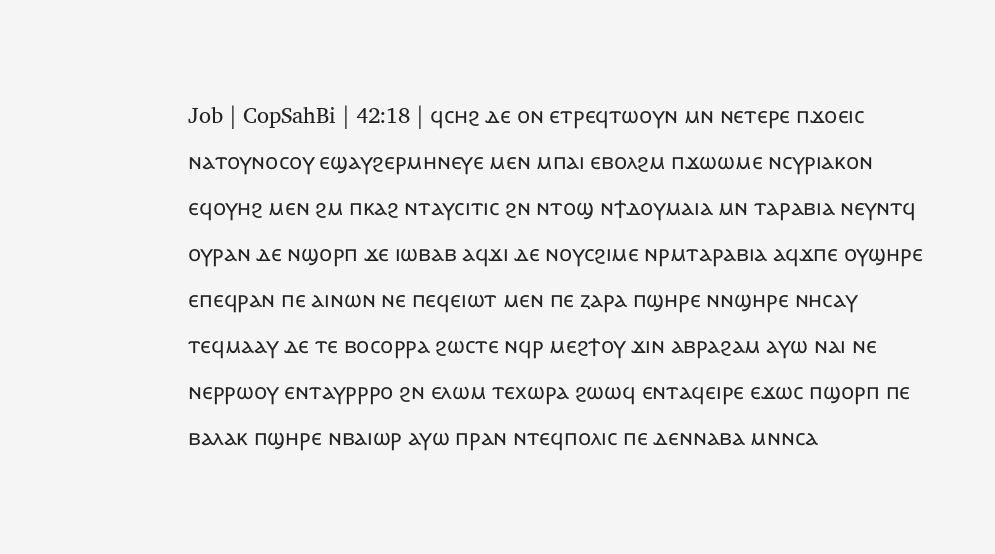Job | CopSahBi | 42:18 | ϥⲥⲏϩ ⲇⲉ ⲟⲛ ⲉⲧⲣⲉϥⲧⲱⲟⲩⲛ ⲙⲛ ⲛⲉⲧⲉⲣⲉ ⲡϫⲟⲉⲓⲥ ⲛⲁⲧⲟⲩⲛⲟⲥⲟⲩ ⲉϣⲁⲩϩⲉⲣⲙⲏⲛⲉⲩⲉ ⲙⲉⲛ ⲙⲡⲁⲓ ⲉⲃⲟⲗϩⲙ ⲡϫⲱⲱⲙⲉ ⲛⲥⲩⲣⲓⲁⲕⲟⲛ ⲉϥⲟⲩⲏϩ ⲙⲉⲛ ϩⲙ ⲡⲕⲁϩ ⲛⲧⲁⲩⲥⲓⲧⲓⲥ ϩⲛ ⲛⲧⲟϣ ⲛϯⲇⲟⲩⲙⲁⲓⲁ ⲙⲛ ⲧⲁⲣⲁⲃⲓⲁ ⲛⲉⲩⲛⲧϥ ⲟⲩⲣⲁⲛ ⲇⲉ ⲛϣⲟⲣⲡ ϫⲉ ⲓⲱⲃⲁⲃ ⲁϥϫⲓ ⲇⲉ ⲛⲟⲩⲥϩⲓⲙⲉ ⲛⲣⲙⲧⲁⲣⲁⲃⲓⲁ ⲁϥϫⲡⲉ ⲟⲩϣⲏⲣⲉ ⲉⲡⲉϥⲣⲁⲛ ⲡⲉ ⲁⲓⲛⲱⲛ ⲛⲉ ⲡⲉϥⲉⲓⲱⲧ ⲙⲉⲛ ⲡⲉ ⲍⲁⲣⲁ ⲡϣⲏⲣⲉ ⲛⲛϣⲏⲣⲉ ⲛⲏⲥⲁⲩ ⲧⲉϥⲙⲁⲁⲩ ⲇⲉ ⲧⲉ ⲃⲟⲥⲟⲣⲣⲁ ϩⲱⲥⲧⲉ ⲛϥⲣ ⲙⲉϩϯⲟⲩ ϫⲓⲛ ⲁⲃⲣⲁϩⲁⲙ ⲁⲩⲱ ⲛⲁⲓ ⲛⲉ ⲛⲉⲣⲣⲱⲟⲩ ⲉⲛⲧⲁⲩⲣⲣⲣⲟ ϩⲛ ⲉⲗⲱⲙ ⲧⲉⲭⲱⲣⲁ ϩⲱⲱϥ ⲉⲛⲧⲁϥⲉⲓⲣⲉ ⲉϫⲱⲥ ⲡϣⲟⲣⲡ ⲡⲉ ⲃⲁⲗⲁⲕ ⲡϣⲏⲣⲉ ⲛⲃⲁⲓⲱⲣ ⲁⲩⲱ ⲡⲣⲁⲛ ⲛⲧⲉϥⲡⲟⲗⲓⲥ ⲡⲉ ⲇⲉⲛⲛⲁⲃⲁ ⲙⲛⲛⲥⲁ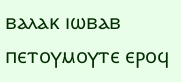ⲃⲁⲗⲁⲕ ⲓⲱⲃⲁⲃ ⲡⲉⲧⲟⲩⲙⲟⲩⲧⲉ ⲉⲣⲟϥ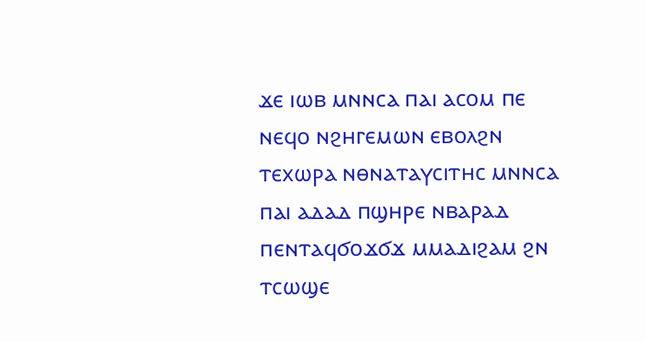ϫⲉ ⲓⲱⲃ ⲙⲛⲛⲥⲁ ⲡⲁⲓ ⲁⲥⲟⲙ ⲡⲉ ⲛⲉϥⲟ ⲛϩⲏⲅⲉⲙⲱⲛ ⲉⲃⲟⲗϩⲛ ⲧⲉⲭⲱⲣⲁ ⲛⲑⲛⲁⲧⲁⲩⲥⲓⲧⲏⲥ ⲙⲛⲛⲥⲁ ⲡⲁⲓ ⲁⲇⲁⲇ ⲡϣⲏⲣⲉ ⲛⲃⲁⲣⲁⲇ ⲡⲉⲛⲧⲁϥϭⲟϫϭϫ ⲙⲙⲁⲇⲓϩⲁⲙ ϩⲛ ⲧⲥⲱϣⲉ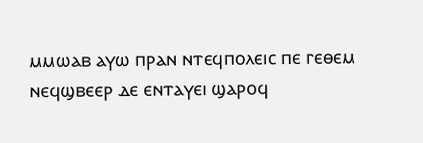ⲙⲙⲱⲁⲃ ⲁⲩⲱ ⲡⲣⲁⲛ ⲛⲧⲉϥⲡⲟⲗⲉⲓⲥ ⲡⲉ ⲅⲉⲑⲉⲙ ⲛⲉϥϣⲃⲉⲉⲣ ⲇⲉ ⲉⲛⲧⲁⲩⲉⲓ ϣⲁⲣⲟϥ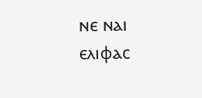ⲛⲉ ⲛⲁⲓ ⲉⲗⲓⲫⲁⲥ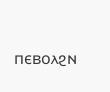ⲡⲉⲃⲟⲗϩⲛ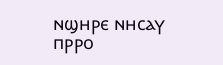ⲛϣⲏⲣⲉ ⲛⲏⲥⲁⲩ ⲡⲣⲣⲟ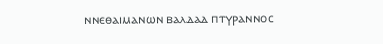ⲛⲛⲉⲑⲁⲓⲙⲁⲛⲱⲛ ⲃⲁⲗⲇⲁⲇ ⲡⲧⲩⲣⲁⲛⲛⲟⲥ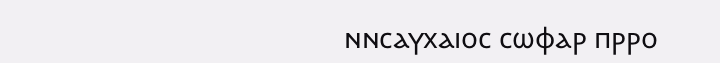ⲛⲛⲥⲁⲩⲭⲁⲓⲟⲥ ⲥⲱⲫⲁⲣ ⲡⲣⲣⲟ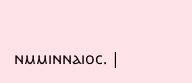ⲛⲙⲙⲓⲛⲛⲁⲓⲟⲥ. |